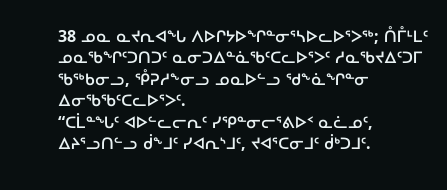38 ᓄᓇ ᓇᔪᕆᐊᖓ ᐱᐅᒋᔭᐅᖏᓐᓂᕐᓴᐅᓚᐅᕐᐳᖅ; ᑍᒤᒻᒪᑦ ᓄᓇᖃᖏᑦᑐᑎᑐᑦ ᓇᓂᑐᐃᓐᓈᖃᑦᑕᓚᐅᕐᐳᑦ ᓱᓇᖃᔪᐃᑦᑐᒥ ᖃᖅᑲᓂᓗ, ᕾᕈᓱᖕᓂᓗ ᓄᓇᐅᓪᓗ ᖁᖕᓈᖏᓐᓂ ᐃᓂᖃᖃᑦᑕᓚᐅᕐᐳᑦ.
“ᑕᒫᓐᖓᑦ ᐊᐅᓪᓚᓕᕆᑦ ᓯᕿᓐᓂᓕᕐᕕᐅᑉ ᓇᓛᓄᑦ, ᐃᔨᕐᓗᑎᓪᓗ ᑰᖕᒧᑦ ᓯᐊᕆᔅᒧᑦ, ᔪᐊᕐᑕᓂᒧᑦ ᑰᒃᑐᒧᑦ.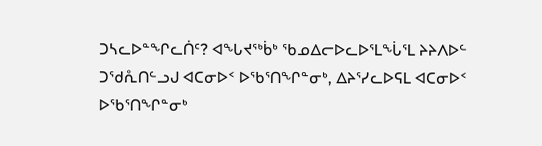ᑐᓴᓚᐅᓐᖏᓚᑏᑦ? ᐊᖓᔪᖅᑳᒃ ᖃᓄᐃᓕᐅᓚᐅᕐᒪᖔᕐᒪ ᔨᔨᐱᐅᓪ ᑐᖁᕅᑎᓪᓗᒍ ᐊᑕᓂᐅᑉ ᐅᖃᕐᑎᖏᓐᓂᒃ, ᐃᔨᕐᓯᓚᐅᕋᒪ ᐊᑕᓂᐅᑉ ᐅᖃᕐᑎᖏᓐᓂᒃ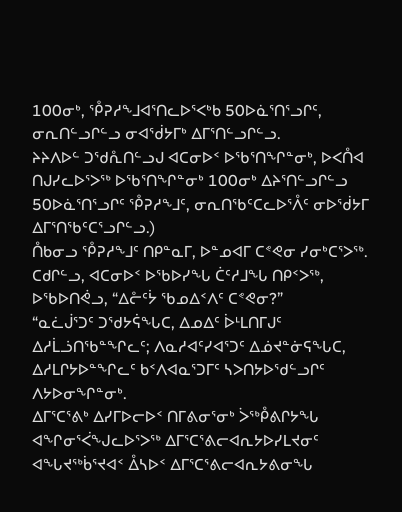100ᓂᒃ, ᕾᕈᓱᖕᒧᐊᕐᑎᓚᐅᕐᐸᒃᑲ 50ᐅᓈᕐᑎᕐᓗᒋᑦ, ᓂᕆᑎᓪᓗᒋᓪᓗ ᓂᐊᖂᔭᒥᒃ ᐃᒥᕐᑎᓪᓗᒋᓪᓗ.
ᔨᔨᐱᐅᓪ ᑐᖁᕅᑎᓪᓗᒍ ᐊᑕᓂᐅᑉ ᐅᖃᕐᑎᖏᓐᓂᒃ, ᐅᐸᑍᐊ ᑎᒍᓯᓚᐅᕐᐳᖅ ᐅᖃᕐᑎᖏᓐᓂᒃ 100ᓂᒃ ᐃᔨᕐᑎᓪᓗᒋᓪᓗ 50ᐅᓈᕐᑎᕐᓗᒋᑦ ᕾᕈᓱᖕᒧᑦ, ᓂᕆᑎᖃᑦᑕᓚᐅᕐᐰᑦ ᓂᐅᖂᔭᒥ ᐃᒥᕐᑎᖃᑦᑕᕐᓗᒋᓪᓗ.)
ᑍᑲᓂᓗ ᕾᕈᓱᖕᒧᑦ ᑎᑭᓐᓇᒥ, ᐅᓐᓄᐊᒥ ᑕᕝᕙᓂ ᓯᓂᒃᑕᕐᐳᖅ. ᑕᑯᒋᓪᓗ, ᐊᑕᓂᐅᑉ ᐅᖃᐅᓯᖓ ᑖᑦᓱᒧᖓ ᑎᑭᑉᐳᖅ, ᐅᖃᐅᑎᕚᓗ, “ᐃᓔᑦᔮ ᖃᓄᐃᑉᐱᑦ ᑕᕝᕙᓂ?”
“ᓇᓛᒎᕐᑐᑦ ᑐᖁᔭᕌᖓᑕ, ᐃᓄᐃᑦ ᐆᒻᒪᑎᒥᒍᑦ ᐃᓱᒫᓘᑎᖃᓐᖏᓚᑦ; ᐱᓇᓱᐊᑦᓯᐊᕐᑐᑦ ᐃᓅᔪᓐᓃᕋᖓᑕ, ᐃᓱᒪᒋᔭᐅᓐᖏᓚᑦ ᑲᑉᐱᐊᓇᕐᑐᒥᑦ ᓴᐳᑎᔭᐅᖁᓪᓗᒋᑦ ᐱᔭᐅᓂᖏᓐᓂᒃ.
ᐃᒥᕐᑕᕐᕕᒃ ᐃᓯᒥᐅᓕᐅᑉ ᑎᒥᕕᓂᕐᓂᒃ ᐴᖅᑬᕕᒋᔭᖓ ᐊᖏᓂᕐᐹᖑᓚᐅᕐᐳᖅ ᐃᒥᕐᑕᕐᕕᓕᐊᕆᔭᐅᓯᒪᔪᓂᑦ ᐊᖓᔪᖅᑳᕐᔪᐊᑉ ᐂᓴᐅᑉ ᐃᒥᕐᑕᕐᕕᓕᐊᕆᔭᕕᓂᖓ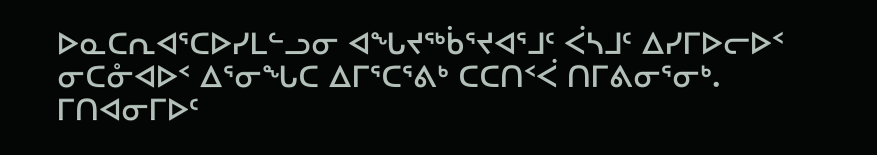ᐅᓇᑕᕆᐊᕐᑕᐅᓯᒪᓪᓗᓂ ᐊᖓᔪᖅᑳᕐᔪᐊᕐᒧᑦ ᐹᓴᒧᑦ ᐃᓯᒥᐅᓕᐅᑉ ᓂᑕᓁᐊᐅᑉ ᐃᕐᓂᖓᑕ ᐃᒥᕐᑕᕐᕕᒃ ᑕᑕᑎᑉᐹ ᑎᒥᕕᓂᕐᓂᒃ.
ᒥᑎᐊᓂᒥᐅᑦ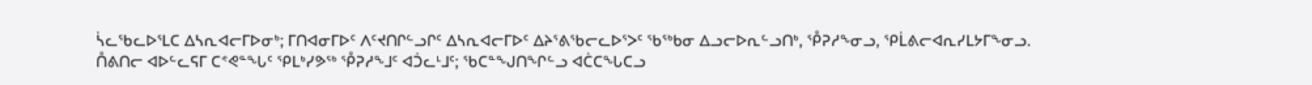ᓵᓚᖃᓚᐅᕐᒪᑕ ᐃᓴᕆᐊᓕᒥᐅᓂᒃ; ᒥᑎᐊᓂᒥᐅᑦ ᐱᑦᔪᑎᒋᓪᓗᒋᑦ ᐃᓴᕆᐊᓕᒥᐅᑦ ᐃᔨᕐᕕᖃᓕᓚᐅᕐᐳᑦ ᖃᖅᑲᓂ ᐃᓗᓕᐅᕆᓪᓗᑎᒃ, ᕾᕈᓱᖕᓂᓗ, ᕿᒫᕕᓕᐊᕆᓯᒪᔭᒥᖕᓂᓗ.
ᑍᕕᑎᓕ ᐊᐅᓪᓚᕋᒥ ᑕᕝᕙᓐᖓᑦ ᕿᒪᒃᓯᕗᖅ ᕾᕈᓱᖕᒧᑦ ᐊᑑᓚᒻᒧᑦ; ᖃᑕᓐᖑᑎᖏᓪᓗ ᐊᑖᑕᖓᑕᓗ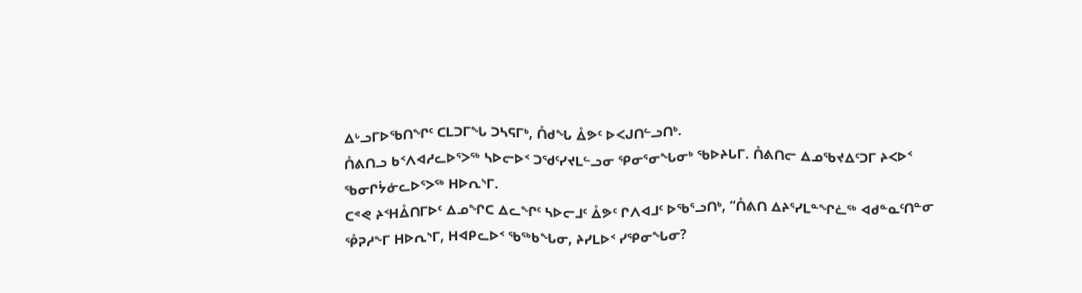ᐃᒡᓗᒥᐅᖃᑎᖏᑦ ᑕᒪᑐᒥᖓ ᑐᓴᕋᒥᒃ, ᑍᑯᖓ ᐂᕗᑦ ᐅᐸᒍᑎᓪᓗᑎᒃ.
ᑍᕕᑎᓗ ᑲᑉᐱᐊᓱᓚᐅᕐᐳᖅ ᓴᐅᓕᐅᑉ ᑐᖁᑦᓯᔪᒪᓪᓗᓂ ᕿᓂᕐᓂᖓᓂᒃ ᖃᐅᔨᒐᒥ. ᑍᕕᑎᓕ ᐃᓄᖃᔪᐃᑦᑐᒥ ᔨᐸᐅᑉ ᖃᓂᒋᔮᓃᓚᐅᕐᐳᖅ ᕼᐅᕆᔅᒥ.
ᑕᕝᕙ ᔨᑉᕼᐂᑎᒥᐅᑦ ᐃᓄᖏᑕ ᐃᓚᖏᑦ ᓴᐅᓕᒧᑦ ᐂᕗᑦ ᒋᐱᐊᒧᑦ ᐅᖃᕐᓗᑎᒃ, “ᑍᕕᑎ ᐃᔨᕐᓯᒪᓐᖏᓛᖅ ᐊᑯᓐᓇᑦᑎᓐᓂ ᕾᕈᓱᖕᒥ ᕼᐅᕆᔅᒥ, ᕼᐊᑭᓚᐅᑉ ᖃᖅᑲᖓᓂ, ᔨᓯᒪᐅᑉ ᓯᕿᓂᖓᓂ?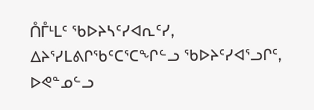ᑍᒤᒻᒪᑦ ᖃᐅᔨᓴᑦᓯᐊᕆᑦᓯ, ᐃᔨᕐᓯᒪᕕᒋᖃᑦᑕᕐᑕᖏᓪᓗ ᖃᐅᔨᑦᓯᐊᕐᓗᒋᑦ, ᐅᕙᓐᓄᓪᓗ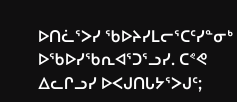ᐅᑎᓛᕐᐳᓯ ᖃᐅᔨᓯᒪᓕᕐᑕᑦᓯᓐᓂᒃ ᐅᖃᐅᓯᖃᕆᐊᕐᑐᕐᓗᓯ. ᑕᕝᕙ ᐃᓚᒋᓗᓯ ᐅᐸᒍᑎᒐᔭᕐᐳᒍᑦ;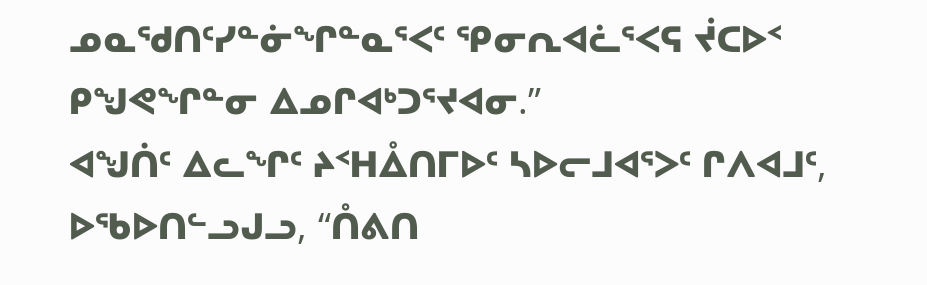ᓄᓇᖁᑎᑦᓯᓐᓃᖏᓐᓇᕐᐸᑦ ᕿᓂᕆᐊᓛᕐᐸᕋ ᔫᑕᐅᑉ ᑭᖑᕙᖏᓐᓂ ᐃᓄᒋᐊᒃᑐᕐᔪᐊᓂ.”
ᐊᖑᑏᑦ ᐃᓚᖏᑦ ᔨᑉᕼᐂᑎᒥᐅᑦ ᓴᐅᓕᒧᐊᕐᐳᑦ ᒋᐱᐊᒧᑦ, ᐅᖃᐅᑎᓪᓗᒍᓗ, “ᑍᕕᑎ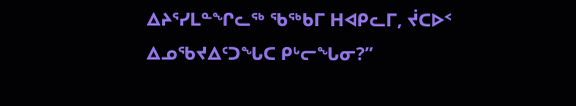ᐃᔨᕐᓯᒪᓐᖏᓚᖅ ᖃᖅᑲᒥ ᕼᐊᑭᓚᒥ, ᔫᑕᐅᑉ ᐃᓄᖃᔪᐃᑦᑐᖓᑕ ᑭᒡᓕᖓᓂ?”